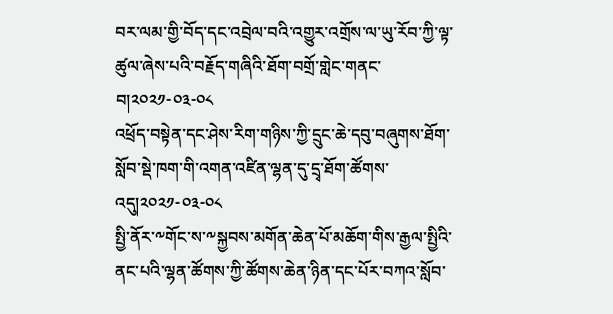བར་ལམ་གྱི་བོད་དང་འབྲེལ་བའི་འགྱུར་འགྲོས་ལ་ཡུ་རོབ་ཀྱི་ལྟ་ཚུལ་ཞེས་པའི་བརྗོད་གཞིའི་ཐོག་བགྲོ་གླེང་གནང་བ།༢༠༢༡-༠༣-༠༨
འཕྲོད་བསྟེན་དང་ཤེས་རིག་གཉིས་ཀྱི་དྲུང་ཆེ་དབུ་བཞུགས་ཐོག་སློབ་སྡེ་ཁག་གི་འགན་འཛིན་ལྷན་དུ་དྲྭ་ཐོག་ཚོགས་འདུ།༢༠༢༡-༠༣-༠༨
སྤྱི་ནོར་༸གོང་ས་༸སྐྱབས་མགོན་ཆེན་པོ་མཆོག་གིས་རྒྱལ་སྤྱིའི་ནང་པའི་ལྷན་ཚོགས་ཀྱི་ཚོགས་ཆེན་ཉིན་དང་པོར་བཀའ་སློབ་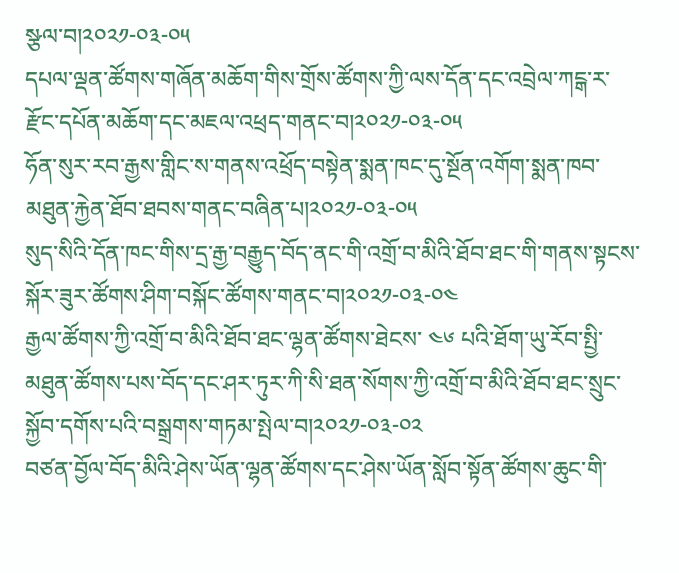སྩལ་བ།༢༠༢༡-༠༣-༠༥
དཔལ་ལྡན་ཚོགས་གཞོན་མཆོག་གིས་གྲོས་ཚོགས་ཀྱི་ལས་དོན་དང་འབྲེལ་ཀངྒ་ར་རྫོང་དཔོན་མཆོག་དང་མཇལ་འཕྲད་གནང་བ།༢༠༢༡-༠༣-༠༥
ཧོན་སུར་རབ་རྒྱས་གླིང་ས་གནས་འཕྲོད་བསྟེན་སྨན་ཁང་དུ་སྔོན་འགོག་སྨན་ཁབ་མཐུན་རྐྱེན་ཐོབ་ཐབས་གནང་བཞིན་པ།༢༠༢༡-༠༣-༠༥
སུད་སིའི་དོན་ཁང་གིས་དྲ་རྒྱ་བརྒྱུད་བོད་ནང་གི་འགྲོ་བ་མིའི་ཐོབ་ཐང་གི་གནས་སྟངས་སྐོར་ཟུར་ཚོགས་ཤིག་བསྐོང་ཚོགས་གནང་བ།༢༠༢༡-༠༣-༠༤
རྒྱལ་ཚོགས་ཀྱི་འགྲོ་བ་མིའི་ཐོབ་ཐང་ལྷན་ཚོགས་ཐེངས་ ༤༦ པའི་ཐོག་ཡུ་རོབ་སྤྱི་མཐུན་ཚོགས་པས་བོད་དང་ཤར་ཏུར་ཀི་སི་ཐན་སོགས་ཀྱི་འགྲོ་བ་མིའི་ཐོབ་ཐང་སྲུང་སྐྱོབ་དགོས་པའི་བསྒྲགས་གཏམ་སྤེལ་བ།༢༠༢༡-༠༣-༠༢
བཙན་བྱོལ་བོད་མིའི་ཤེས་ཡོན་ལྷན་ཚོགས་དང་ཤེས་ཡོན་སློབ་སྟོན་ཚོགས་ཆུང་གི་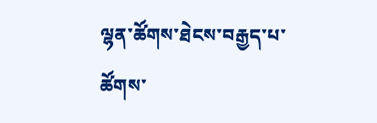ལྷན་ཚོགས་ཐེངས་བརྒྱད་པ་ཚོགས་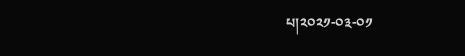པ།༢༠༢༡-༠༣-༠༡